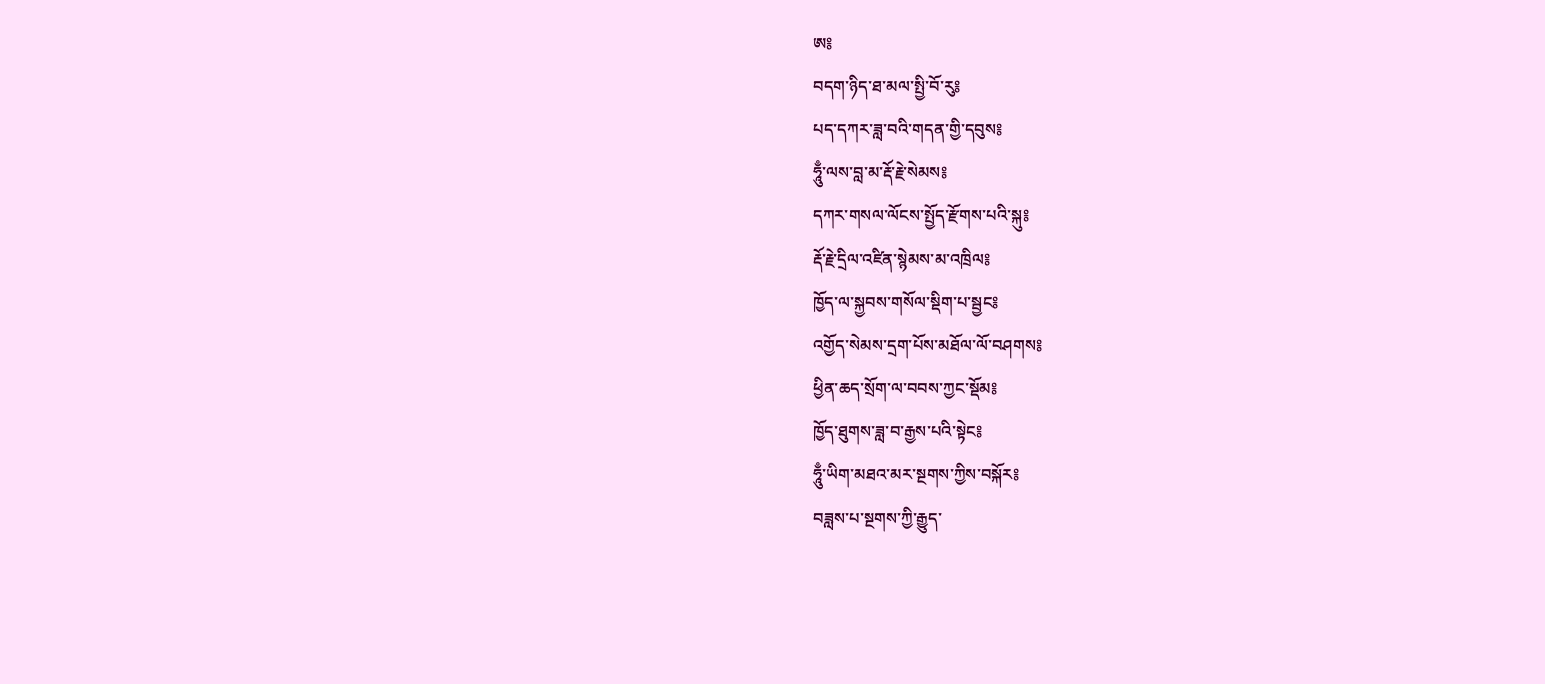ཨ༔
བདག་ཉིད་ཐ་མལ་སྤྱི་བོ་རུ༔
པད་དཀར་ཟླ་བའི་གདན་གྱི་དབུས༔
ཧཱུྃ་ལས་བླ་མ་རྡོ་རྗེ་སེམས༔
དཀར་གསལ་ལོངས་སྤྱོད་རྫོགས་པའི་སྐུ༔
རྡོ་རྗེ་དྲིལ་འཛིན་སྙེམས་མ་འཁྲིལ༔
ཁྱོད་ལ་སྐྱབས་གསོལ་སྡིག་པ་སྦྱང༔
འགྱོད་སེམས་དྲག་པོས་མཐོལ་ལོ་བཤགས༔
ཕྱིན་ཆད་སྲོག་ལ་བབས་ཀྱང་སྡོམ༔
ཁྱོད་ཐུགས་ཟླ་བ་རྒྱས་པའི་སྟེང༔
ཧཱུྃ་ཡིག་མཐའ་མར་སྔགས་ཀྱིས་བསྐོར༔
བཟླས་པ་སྔགས་ཀྱི་རྒྱུད་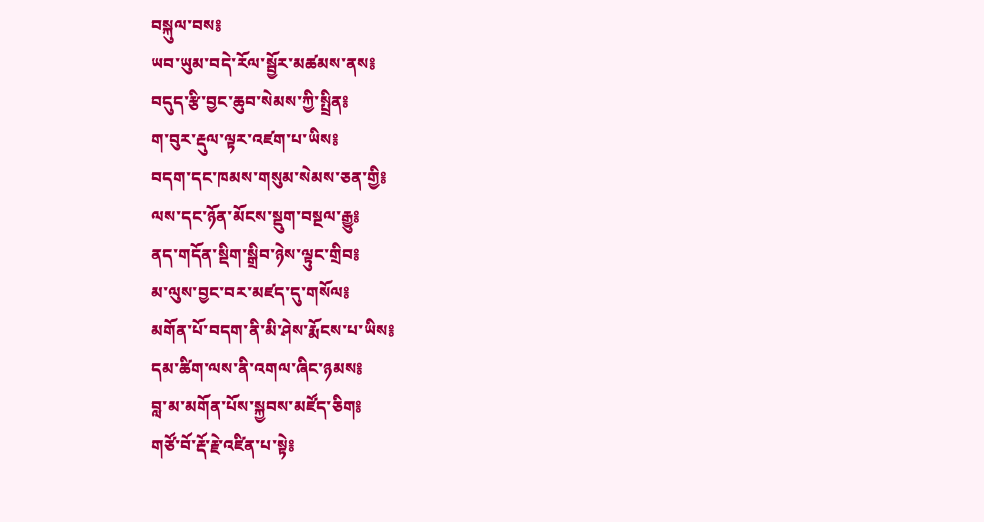བསྐུལ་བས༔
ཡབ་ཡུམ་བདེ་རོལ་སྦྱོར་མཚམས་ནས༔
བདུད་རྩི་བྱང་ཆུབ་སེམས་ཀྱི་སྤྲིན༔
ག་བུར་རྡུལ་ལྟར་འཛག་པ་ཡིས༔
བདག་དང་ཁམས་གསུམ་སེམས་ཅན་གྱི༔
ལས་དང་ཉོན་མོངས་སྡུག་བསྔལ་རྒྱུ༔
ནད་གདོན་སྡིག་སྒྲིབ་ཉེས་ལྟུང་གྲིབ༔
མ་ལུས་བྱང་བར་མཛད་དུ་གསོལ༔
མགོན་པོ་བདག་ནི་མི་ཤེས་རྨོངས་པ་ཡིས༔
དམ་ཚིག་ལས་ནི་འགལ་ཞིང་ཉམས༔
བླ་མ་མགོན་པོས་སྐྱབས་མཛོད་ཅིག༔
གཙོ་བོ་རྡོ་རྗེ་འཛིན་པ་སྟེ༔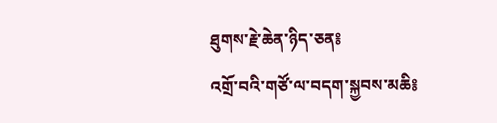ཐུགས་རྗེ་ཆེན་ཉིད་ཅན༔
འགྲོ་བའི་གཙོ་ལ་བདག་སྐྱབས་མཆི༔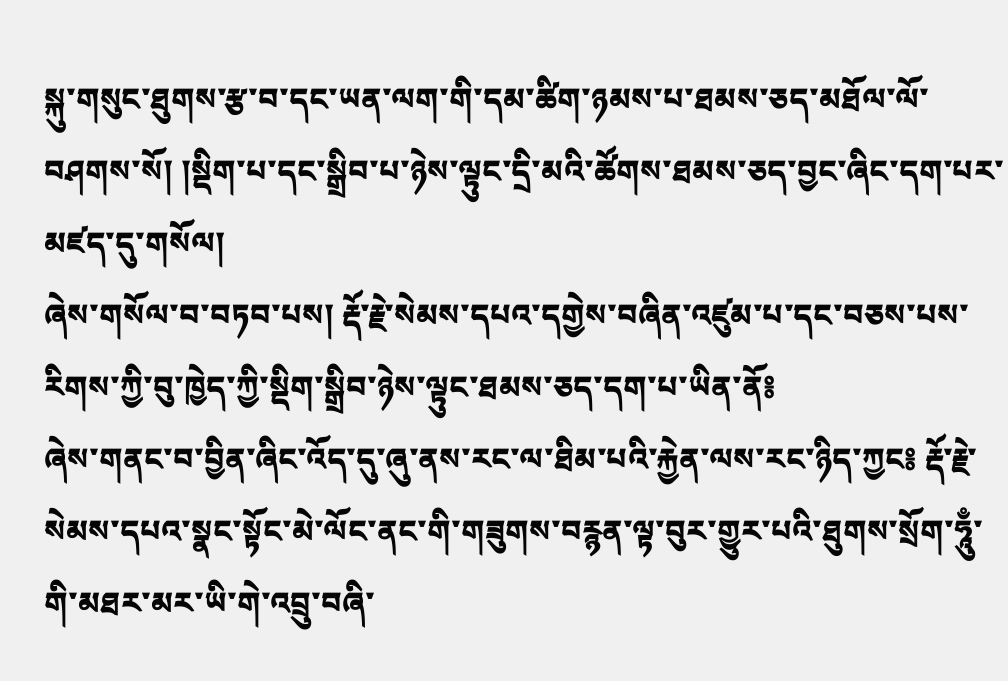སྐུ་གསུང་ཐུགས་རྩ་བ་དང་ཡན་ལག་གི་དམ་ཚིག་ཉམས་པ་ཐམས་ཅད་མཐོལ་ལོ་བཤགས་སོ། །སྡིག་པ་དང་སྒྲིབ་པ་ཉེས་ལྟུང་དྲི་མའི་ཚོགས་ཐམས་ཅད་བྱང་ཞིང་དག་པར་མཛད་དུ་གསོལ།
ཞེས་གསོལ་བ་བཏབ་པས། རྡོ་རྗེ་སེམས་དཔའ་དགྱེས་བཞིན་འཛུམ་པ་དང་བཅས་པས་རིགས་ཀྱི་བུ་ཁྱེད་ཀྱི་སྡིག་སྒྲིབ་ཉེས་ལྟུང་ཐམས་ཅད་དག་པ་ཡིན་ནོ༔
ཞེས་གནང་བ་བྱིན་ཞིང་འོད་དུ་ཞུ་ནས་རང་ལ་ཐིམ་པའི་རྐྱེན་ལས་རང་ཉིད་ཀྱང༔ རྡོ་རྗེ་སེམས་དཔའ་སྣང་སྟོང་མེ་ལོང་ནང་གི་གཟུགས་བརྙན་ལྟ་བུར་གྱུར་པའི་ཐུགས་སྲོག་ཧཱུྃ་གི་མཐར་མར་ཡི་གེ་འབྲུ་བཞི་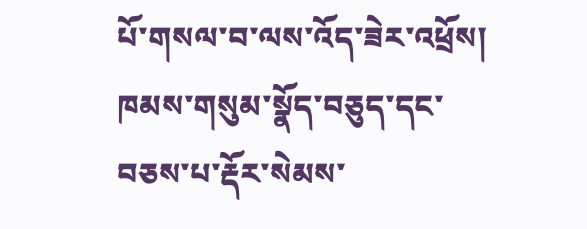པོ་གསལ་བ་ལས་འོད་ཟེར་འཕྲོས། ཁམས་གསུམ་སྣོད་བཅུད་དང་བཅས་པ་རྡོར་སེམས་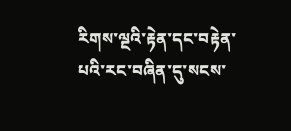རིགས་ལྔའི་རྟེན་དང་བརྟེན་པའི་རང་བཞིན་དུ་སངས་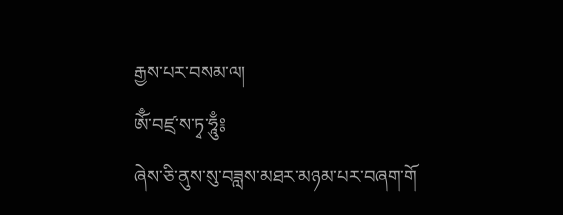རྒྱས་པར་བསམ་ལ།
ཨོྃ་བཛྲ་ས་ཏྭ་ཧཱུྃ༔
ཞེས་ཅི་ནུས་སུ་བཟླས་མཐར་མཉམ་པར་བཞག་གོ